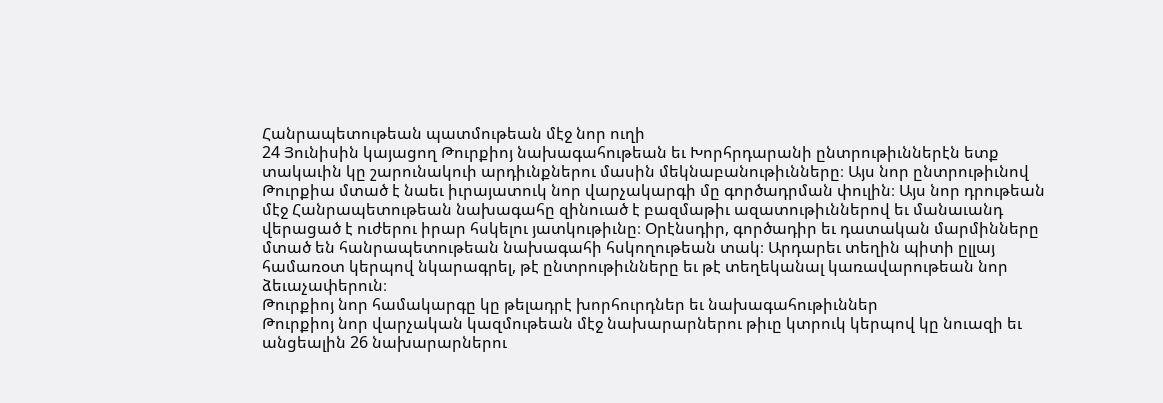Հանրապետութեան պատմութեան մէջ նոր ուղի
24 Յունիսին կայացող Թուրքիոյ նախագահութեան եւ Խորհրդարանի ընտրութիւններէն ետք տակաւին կը շարունակուի արդիւնքներու մասին մեկնաբանութիւնները։ Այս նոր ընտրութիւնով Թուրքիա մտած է նաեւ իւրայատուկ նոր վարչակարգի մը գործադրման փուլին։ Այս նոր դրութեան մէջ Հանրապետութեան նախագահը զինուած է բազմաթիւ ազատութիւններով եւ մանաւանդ վերացած է ուժերու իրար հսկելու յատկութիւնը։ Օրէնսդիր, գործադիր եւ դատական մարմինները մտած են հանրապետութեան նախագահի հսկողութեան տակ։ Արդարեւ տեղին պիտի ըլլայ համառօտ կերպով նկարագրել, թէ ընտրութիւնները եւ թէ տեղեկանալ կառավարութեան նոր ձեւաչափերուն։
Թուրքիոյ նոր համակարգը կը թելադրէ խորհուրդներ եւ նախագահութիւններ
Թուրքիոյ նոր վարչական կազմութեան մէջ նախարարներու թիւը կտրուկ կերպով կը նուազի եւ անցեալին 26 նախարարներու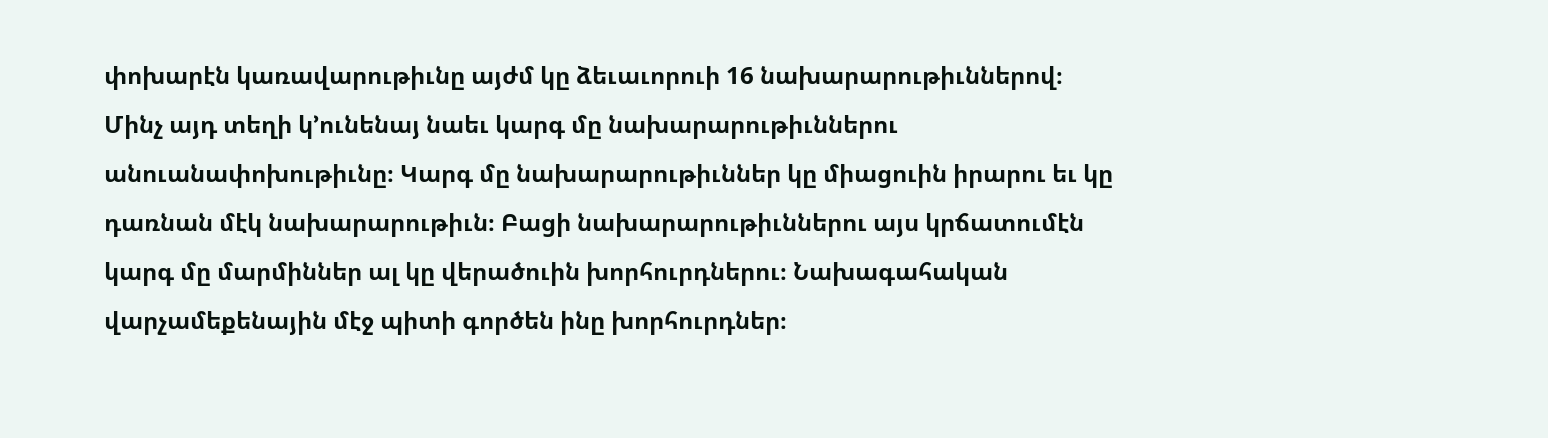փոխարէն կառավարութիւնը այժմ կը ձեւաւորուի 16 նախարարութիւններով։ Մինչ այդ տեղի կ՚ունենայ նաեւ կարգ մը նախարարութիւններու անուանափոխութիւնը։ Կարգ մը նախարարութիւններ կը միացուին իրարու եւ կը դառնան մէկ նախարարութիւն։ Բացի նախարարութիւններու այս կրճատումէն կարգ մը մարմիններ ալ կը վերածուին խորհուրդներու։ Նախագահական վարչամեքենային մէջ պիտի գործեն ինը խորհուրդներ։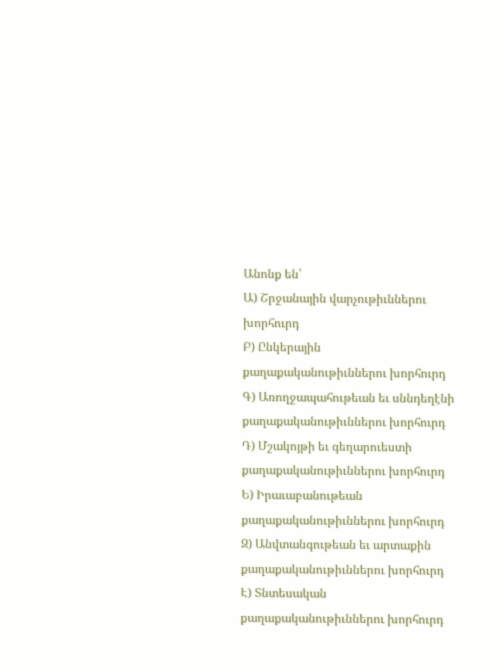Անոնք են՝
Ա) Շրջանային վարչութիւններու խորհուրդ
Բ) Ընկերային քաղաքականութիւններու խորհուրդ
Գ) Առողջապահութեան եւ սննդեղէնի քաղաքականութիւններու խորհուրդ
Դ) Մշակոյթի եւ գեղարուեստի քաղաքականութիւններու խորհուրդ
Ե) Իրաւաբանութեան քաղաքականութիւններու խորհուրդ
Զ) Անվտանգութեան եւ արտաքին քաղաքականութիւններու խորհուրդ
Է) Տնտեսական քաղաքականութիւններու խորհուրդ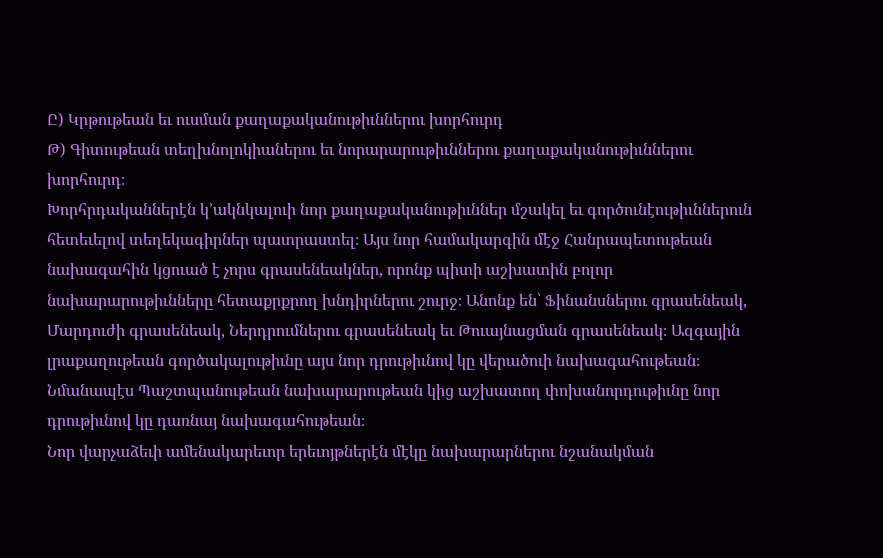Ը) Կրթութեան եւ ուսման քաղաքականութիւններու խորհուրդ
Թ) Գիտութեան տեղխնոլոկիաներու եւ նորարարութիւններու քաղաքականութիւններու խորհուրդ։
Խորհրդականներէն կ՚ակնկալուի նոր քաղաքականութիւններ մշակել եւ գործունէութիւններուն հետեւելով տեղեկագիրներ պատրաստել։ Այս նոր համակարգին մէջ Հանրապետութեան նախագահին կցուած է չորս գրասենեակներ, որոնք պիտի աշխատին բոլոր նախարարութիւնները հետաքրքրող խնդիրներու շուրջ։ Անոնք են՝ Ֆինանսներու գրասենեակ, Մարդուժի գրասենեակ, Ներդրումներու գրասենեակ եւ Թուայնացման գրասենեակ։ Ազգային լրաքաղութեան գործակալութիւնը այս նոր դրութիւնով կը վերածուի նախագահութեան։ Նմանապէս Պաշտպանութեան նախարարութեան կից աշխատող փոխանորդութիւնը նոր դրութիւնով կը դառնայ նախագահութեան։
Նոր վարչաձեւի ամենակարեւոր երեւոյթներէն մէկը նախարարներու նշանակման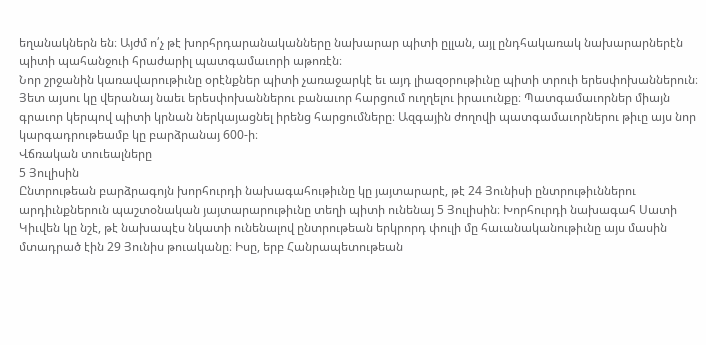եղանակներն են։ Այժմ ո՛չ թէ խորհրդարանականները նախարար պիտի ըլլան, այլ ընդհակառակ նախարարներէն պիտի պահանջուի հրաժարիլ պատգամաւորի աթոռէն։
Նոր շրջանին կառավարութիւնը օրէնքներ պիտի չառաջարկէ եւ այդ լիազօրութիւնը պիտի տրուի երեսփոխաններուն։ Յետ այսու կը վերանայ նաեւ երեսփոխաններու բանաւոր հարցում ուղղելու իրաւունքը։ Պատգամաւորներ միայն գրաւոր կերպով պիտի կրնան ներկայացնել իրենց հարցումները։ Ազգային ժողովի պատգամաւորներու թիւը այս նոր կարգադրութեամբ կը բարձրանայ 600-ի։
Վճռական տուեալները
5 Յուլիսին
Ընտրութեան բարձրագոյն խորհուրդի նախագահութիւնը կը յայտարարէ, թէ 24 Յունիսի ընտրութիւններու արդիւնքներուն պաշտօնական յայտարարութիւնը տեղի պիտի ունենայ 5 Յուլիսին։ Խորհուրդի նախագահ Սատի Կիւվեն կը նշէ, թէ նախապէս նկատի ունենալով ընտրութեան երկրորդ փուլի մը հաւանականութիւնը այս մասին մտադրած էին 29 Յունիս թուականը։ Իսը, երբ Հանրապետութեան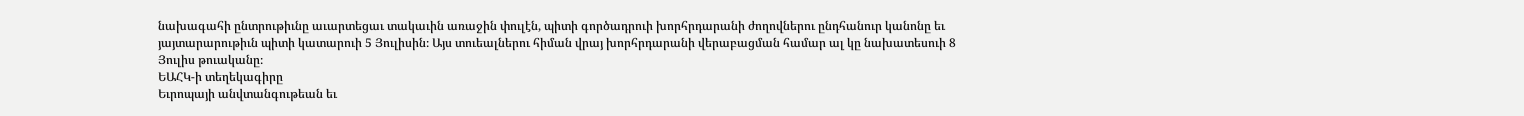նախագահի ընտրութիւնը աւարտեցաւ տակաւին առաջին փուլէն, պիտի գործադրուի խորհրդարանի ժողովներու ընդհանուր կանոնը եւ յայտարարութիւն պիտի կատարուի 5 Յուլիսին։ Այս տուեալներու հիման վրայ խորհրդարանի վերաբացման համար ալ կը նախատեսուի 8 Յուլիս թուականը։
ԵԱՀԿ-ի տեղեկագիրը
Եւրոպայի անվտանգութեան եւ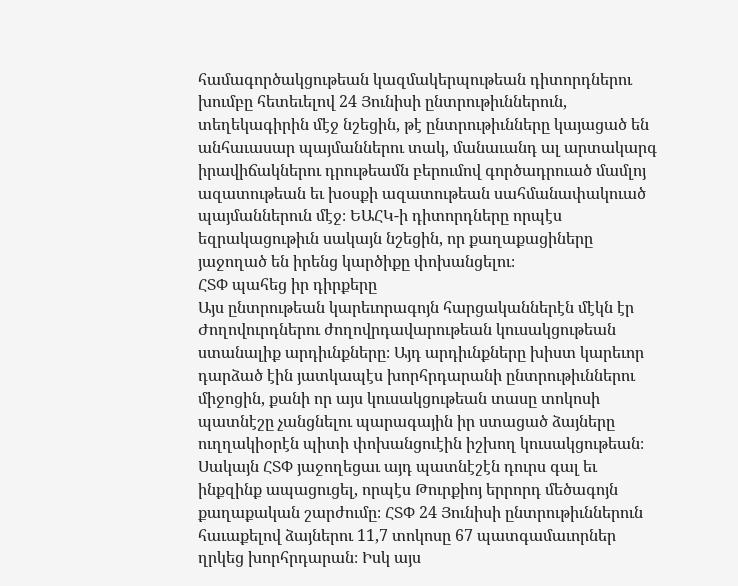համագործակցութեան կազմակերպութեան դիտորդներու խումբը հետեւելով 24 Յունիսի ընտրութիւններուն, տեղեկագիրին մէջ նշեցին, թէ ընտրութիւնները կայացած են անհաւասար պայմաններու տակ, մանաւանդ ալ արտակարգ իրավիճակներու դրութեամն բերումով գործադրուած մամլոյ ազատութեան եւ խօսքի ազատութեան սահմանափակուած պայմաններուն մէջ։ ԵԱՀԿ-ի դիտորդները որպէս եզրակացութիւն սակայն նշեցին, որ քաղաքացիները յաջողած են իրենց կարծիքը փոխանցելու։
ՀՏՓ պահեց իր դիրքերը
Այս ընտրութեան կարեւորագոյն հարցականներէն մէկն էր Ժողովուրդներու ժողովրդավարութեան կուսակցութեան ստանալիք արդիւնքները։ Այդ արդիւնքները խիստ կարեւոր դարձած էին յատկապէս խորհրդարանի ընտրութիւններու միջոցին, քանի որ այս կուսակցութեան տասը տոկոսի պատնէշը չանցնելու պարագային իր ստացած ձայները ուղղակիօրէն պիտի փոխանցուէին իշխող կուսակցութեան։ Սակայն ՀՏՓ յաջողեցաւ այդ պատնէշէն դուրս գալ եւ ինքզինք ապացուցել, որպէս Թուրքիոյ երրորդ մեծագոյն քաղաքական շարժումը։ ՀՏՓ 24 Յունիսի ընտրութիւններուն հաւաքելով ձայներու 11,7 տոկոսը 67 պատգամաւորներ ղրկեց խորհրդարան։ Իսկ այս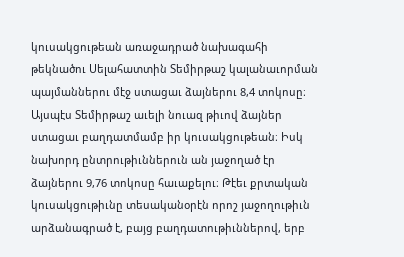կուսակցութեան առաջադրած նախագահի թեկնածու Սելահատտին Տեմիրթաշ կալանաւորման պայմաններու մէջ ստացաւ ձայներու 8,4 տոկոսը։ Այսպէս Տեմիրթաշ աւելի նուազ թիւով ձայներ ստացաւ բաղդատմամբ իր կուսակցութեան։ Իսկ նախորդ ընտրութիւններուն ան յաջողած էր ձայներու 9,76 տոկոսը հաւաքելու։ Թէեւ քրտական կուսակցութիւնը տեսականօրէն որոշ յաջողութիւն արձանագրած է, բայց բաղդատութիւններով, երբ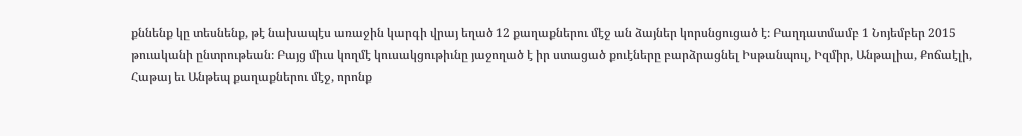քննենք կը տեսնենք, թէ նախապէս առաջին կարգի վրայ եղած 12 քաղաքներու մէջ ան ձայներ կորսնցուցած է։ Բաղդատմամբ 1 Նոյեմբեր 2015 թուականի ընտրութեան։ Բայց միւս կողմէ կուսակցութիւնը յաջողած է իր ստացած քուէները բարձրացնել Իսթանպուլ, Իզմիր, Անթալիա, Քոճաէլի, Հաթայ եւ Անթեպ քաղաքներու մէջ, որոնք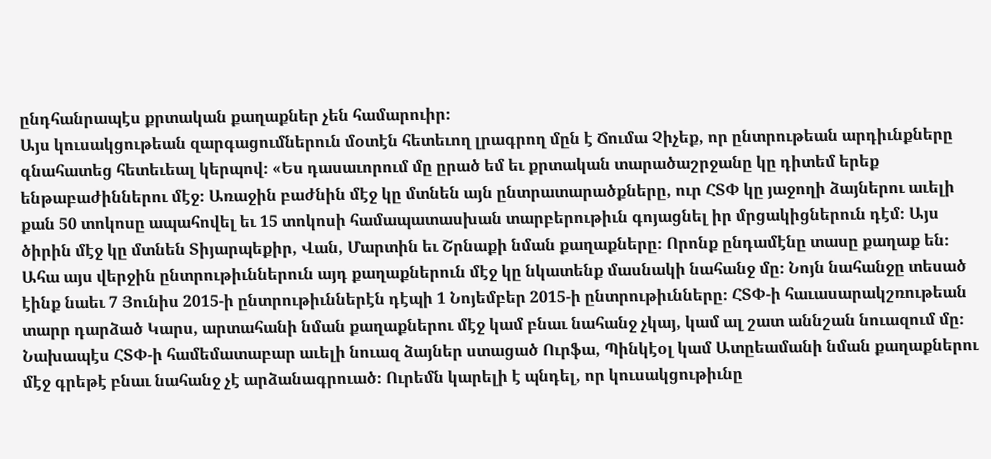ընդհանրապէս քրտական քաղաքներ չեն համարուիր։
Այս կուսակցութեան զարգացումներուն մօտէն հետեւող լրագրող մըն է Ճումա Չիչեք, որ ընտրութեան արդիւնքները գնահատեց հետեւեալ կերպով։ «Ես դասաւորում մը ըրած եմ եւ քրտական տարածաշրջանը կը դիտեմ երեք ենթաբաժիններու մէջ։ Առաջին բաժնին մէջ կը մտնեն այն ընտրատարածքները, ուր ՀՏՓ կը յաջողի ձայներու աւելի քան 50 տոկոսը ապահովել եւ 15 տոկոսի համապատասխան տարբերութիւն գոյացնել իր մրցակիցներուն դէմ։ Այս ծիրին մէջ կը մտնեն Տիյարպեքիր, Վան, Մարտին եւ Շրնաքի նման քաղաքները։ Որոնք ընդամէնը տասը քաղաք են։ Ահա այս վերջին ընտրութիւններուն այդ քաղաքներուն մէջ կը նկատենք մասնակի նահանջ մը։ Նոյն նահանջը տեսած էինք նաեւ 7 Յունիս 2015-ի ընտրութիւններէն դէպի 1 Նոյեմբեր 2015-ի ընտրութիւնները։ ՀՏՓ-ի հաւասարակշռութեան տարր դարձած Կարս, արտահանի նման քաղաքներու մէջ կամ բնաւ նահանջ չկայ, կամ ալ շատ աննշան նուազում մը։ Նախապէս ՀՏՓ-ի համեմատաբար աւելի նուազ ձայներ ստացած Ուրֆա, Պինկէօլ կամ Ատըեամանի նման քաղաքներու մէջ գրեթէ բնաւ նահանջ չէ արձանագրուած։ Ուրեմն կարելի է պնդել, որ կուսակցութիւնը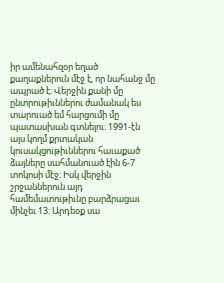իր ամենահզօր եղած քաղաքներուն մէջ է, որ նահանջ մը ապրած է։ Վերջին քանի մը ընտրութիւններու ժամանակ ես տարուած եմ հարցումի մը պատասխան գտնելու։ 1991-էն այս կողմ քրտական կուսակցութիւններու հաւաքած ձայները սահմանուած էին 6-7 տոկոսի մէջ։ Իսկ վերջին շրջաններուն այդ համեմատութիւնը բարձրացաւ մինչեւ 13։ Արդեօք սա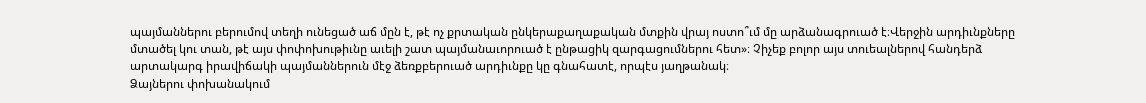պայմաններու բերումով տեղի ունեցած աճ մըն է, թէ ոչ քրտական ընկերաքաղաքական մտքին վրայ ոստո՞ւմ մը արձանագրուած է։Վերջին արդիւնքները մտածել կու տան, թէ այս փոփոխութիւնը աւելի շատ պայմանաւորուած է ընթացիկ զարգացումներու հետ»։ Չիչեք բոլոր այս տուեալներով հանդերձ արտակարգ իրավիճակի պայմաններուն մէջ ձեռքբերուած արդիւնքը կը գնահատէ, որպէս յաղթանակ։
Ձայներու փոխանակում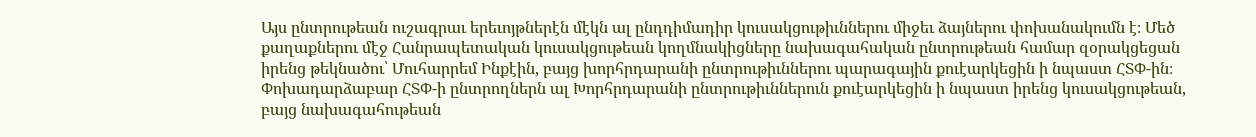Այս ընտրութեան ուշագրաւ երեւոյթներէն մէկն ալ ընդդիմադիր կուսակցութիւններու միջեւ ձայներու փոխանակումն է։ Մեծ քաղաքներու մէջ Հանրապետական կուսակցութեան կողմնակիցները նախագահական ընտրութեան համար զօրակցեցան իրենց թեկնածու՝ Մուհարրեմ Ինքէին, բայց խորհրդարանի ընտրութիւններու պարագային քուէարկեցին ի նպաստ ՀՏՓ-ին։ Փոխադարձաբար ՀՏՓ-ի ընտրողներն ալ Խորհրդարանի ընտրութիւններուն քուէարկեցին ի նպաստ իրենց կուսակցութեան, բայց նախագահութեան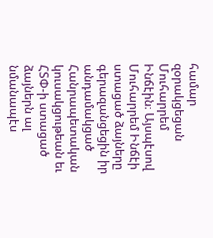համար զօրակցեցան Մուհարրեմ Ինճէին։ Այսպէսով Մուհարրեմ Ինճէի ստացած ձայները գերազանցեցին իր անդամակցած Հանրապետական կուսակցութեան եւ ՀՏՓ-ի ստացած ձայներն ալ նմանապէս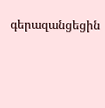գերազանցեցին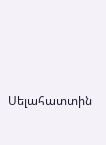Սելահատտին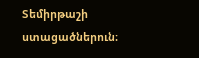Տեմիրթաշի ստացածներուն։